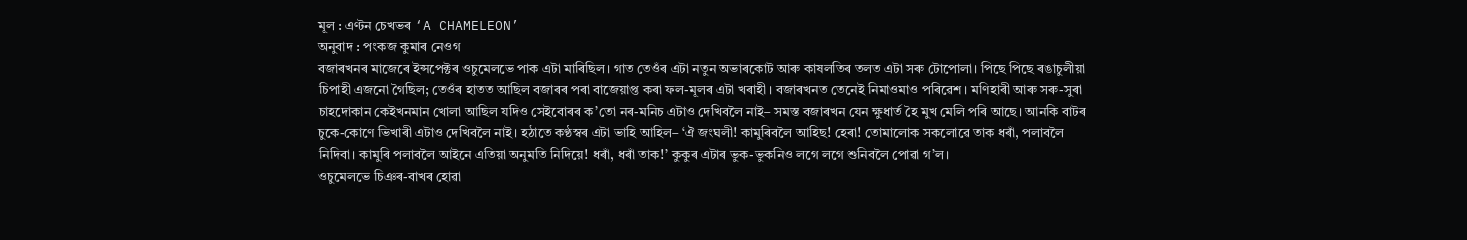মূল : এণ্টন চেখভৰ ‘A CHAMELEON’
অনুবাদ : পংকজ কুমাৰ নেওগ
বজাৰখনৰ মাজেৰে ইন্সপেক্টৰ ওচুমেলভে পাক এটা মাৰিছিল। গাত তেওঁৰ এটা নতুন অভাৰকোট আৰু কাষলতিৰ তলত এটা সৰু টোপোলা। পিছে পিছে ৰঙাচুলীয়া চিপাহী এজনো গৈছিল; তেওঁৰ হাতত আছিল বজাৰৰ পৰা বাজেয়াপ্ত কৰা ফল-মূলৰ এটা খৰাহী। বজাৰখনত তেনেই নিমাওমাও পৰিৱেশ। মণিহাৰী আৰু সৰু-সুৰা চাহদোকান কেইখনমান খোলা আছিল যদিও সেইবোৰৰ ক’তো নৰ-মনিচ এটাও দেখিবলৈ নাই– সমস্ত বজাৰখন যেন ক্ষুধাৰ্ত হৈ মুখ মেলি পৰি আছে। আনকি বাটৰ চুকে-কোণে ভিখাৰী এটাও দেখিবলৈ নাই। হঠাতে কণ্ঠস্বৰ এটা ভাহি আহিল– ‘ঐ জংঘলী! কামুৰিবলৈ আহিছ! হেৰা! তোমালোক সকলোৱে তাক ধৰাঁ, পলাবলৈ নিদিবা। কামুৰি পলাবলৈ আইনে এতিয়া অনুমতি নিদিয়ে! ধৰাঁ, ধৰাঁ তাক!’ কুকুৰ এটাৰ ভুক-ভুকনিও লগে লগে শুনিবলৈ পোৱা গ’ল।
ওচুমেলভে চিঞৰ-বাখৰ হোৱা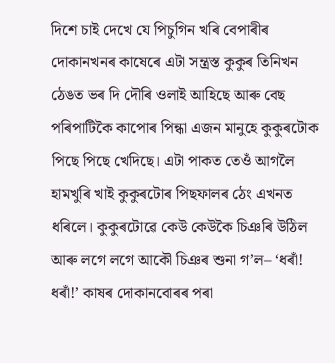দিশে চাই দেখে যে পিচুগিন খৰি বেপাৰীৰ দোকানখনৰ কাষেৰে এটা সন্ত্ৰস্ত কুকুৰ তিনিখন ঠেঙত ভৰ দি দৌৰি ওলাই আহিছে আৰু বেছ পৰিপাটিকৈ কাপোৰ পিন্ধা এজন মানুহে কুকুৰটোক পিছে পিছে খেদিছে। এটা পাকত তেওঁ আগলৈ হামখুৰি খাই কুকুৰটোৰ পিছফালৰ ঠেং এখনত ধৰিলে। কুকুৰটোৱে কেউ কেউকৈ চিঞৰি উঠিল আৰু লগে লগে আকৌ চিঞৰ শুনা গ’ল– ‘ধৰাঁ! ধৰাঁ!’ কাষৰ দোকানবোৰৰ পৰা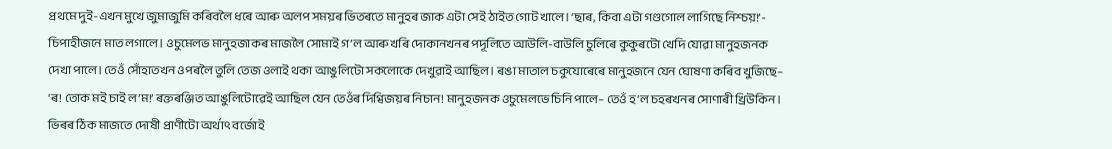প্ৰথমে দুই-এখন মুখে জুমাজুমি কৰিবলৈ ধৰে আৰু অলপ সময়ৰ ভিতৰতে মানুহৰ জাক এটা সেই ঠাইত গোট খালে। ‘ছাৰ, কিবা এটা গণ্ডগোল লাগিছে নিশ্চয়!’- চিপাহীজনে মাত লগালে। ওচুমেলভ মানুহজাকৰ মাজলৈ সোমাই গ’ল আৰু খৰি দোকানখনৰ পদূলিতে আউলি-বাউলি চুলিৰে কুকুৰটো খেদি যোৱা মানুহজনক দেখা পালে। তেওঁ সোঁহাতখন ওপৰলৈ তুলি তেজ ওলাই থকা আঙুলিটো সকলোকে দেখুৱাই আছিল। ৰঙা মাতাল চকুযোৰেৰে মানুহজনে যেন ঘোষণা কৰিব খুজিছে– ‘ৰ! তোক মই চাই ল’ম!’ ৰক্তৰঞ্জিত আঙুলিটোৱেই আছিল যেন তেওঁৰ দিগ্বিজয়ৰ নিচান! মানুহজনক ওচুমেলভে চিনি পালে– তেওঁ হ’ল চহৰখনৰ সোণাৰী খ্ৰিউকিন। ভিৰৰ ঠিক মাজতে দোষী প্ৰাণীটো অৰ্থাৎ বৰ্জোই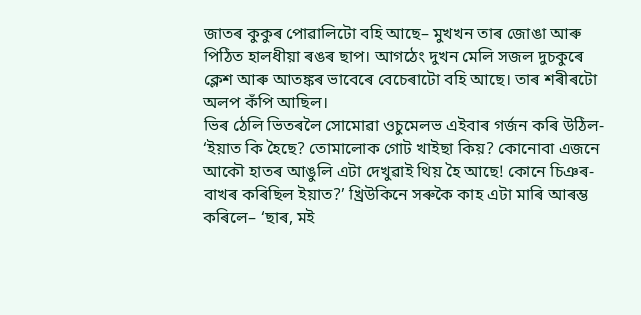জাতৰ কুকুৰ পোৱালিটো বহি আছে– মুখখন তাৰ জোঙা আৰু পিঠিত হালধীয়া ৰঙৰ ছাপ। আগঠেং দুখন মেলি সজল দুচকুৰে ক্লেশ আৰু আতঙ্কৰ ভাবেৰে বেচেৰাটো বহি আছে। তাৰ শৰীৰটো অলপ কঁপি আছিল।
ভিৰ ঠেলি ভিতৰলৈ সোমোৱা ওচুমেলভ এইবাৰ গৰ্জন কৰি উঠিল- ‘ইয়াত কি হৈছে? তোমালোক গোট খাইছা কিয়? কোনোবা এজনে আকৌ হাতৰ আঙুলি এটা দেখুৱাই থিয় হৈ আছে! কোনে চিঞৰ-বাখৰ কৰিছিল ইয়াত?’ খ্ৰিউকিনে সৰুকৈ কাহ এটা মাৰি আৰম্ভ কৰিলে– ‘ছাৰ, মই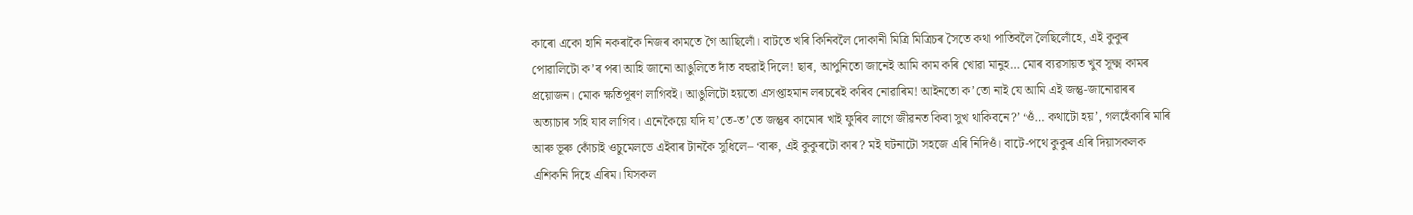কাৰো একো হানি নকৰাকৈ নিজৰ কামতে গৈ আছিলোঁ। বাটতে খৰি কিনিবলৈ দোকানী মিত্ৰি মিত্ৰিচৰ সৈতে কথা পাতিবলৈ লৈছিলোঁহে, এই কুকুৰ পোৱালিটো ক’ৰ পৰা আহি জানো আঙুলিতে দাঁত বহুৱাই দিলে! ছাৰ, আপুনিতো জানেই আমি কাম কৰি খোৱা মানুহ… মোৰ ব্যৱসায়ত খুব সূক্ষ্ম কামৰ প্ৰয়োজন। মোক ক্ষতিপূৰণ লাগিবই। আঙুলিটো হয়তো এসপ্তাহমান লৰচৰেই কৰিব নোৱাৰিম! আইনতো ক’তো নাই যে আমি এই জন্তু-জানোৱাৰৰ অত্যাচাৰ সহি যাব লাগিব। এনেকৈয়ে যদি য’তে-ত’তে জন্তুৰ কামোৰ খাই ফুৰিব লাগে জীৱনত কিবা সুখ থাকিবনে?’ ‘ওঁ… কথাটো হয়’, গলহেঁকাৰি মাৰি আৰু ভূৰু কোঁচাই ওচুমেলভে এইবাৰ টানকৈ সুধিলে– ‘বাৰু, এই কুকুৰটো কাৰ? মই ঘটনাটো সহজে এৰি নিদিওঁ। বাটে-পথে কুকুৰ এৰি দিয়াসকলক এশিকনি দিহে এৰিম। যিসকল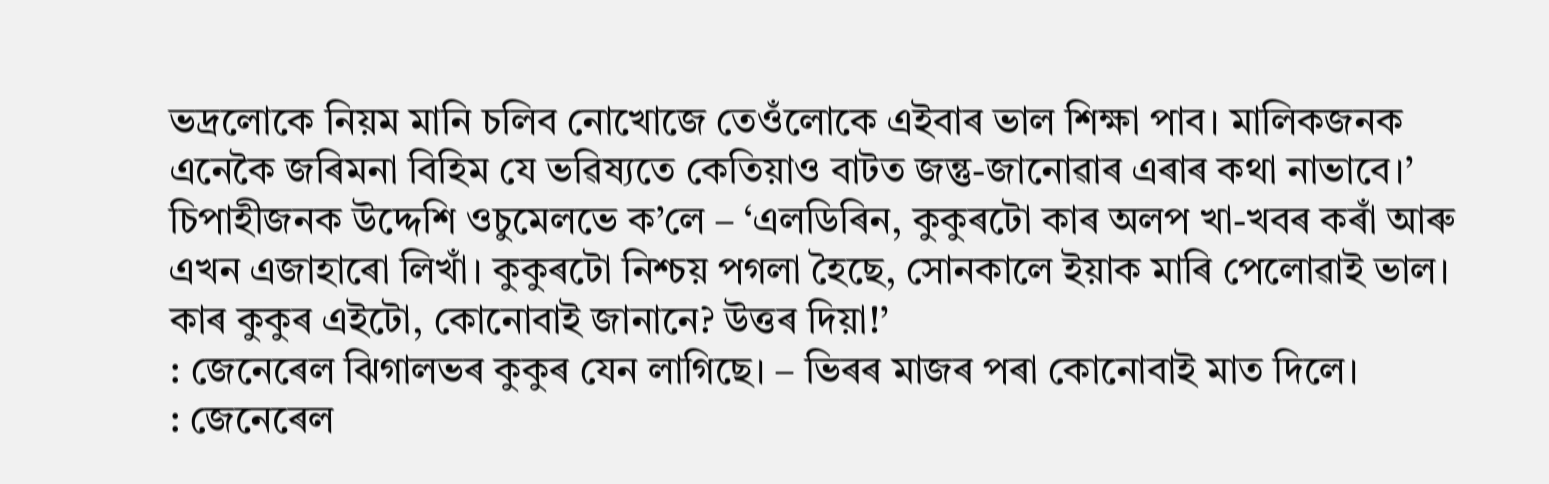ভদ্ৰলোকে নিয়ম মানি চলিব নোখোজে তেওঁলোকে এইবাৰ ভাল শিক্ষা পাব। মালিকজনক এনেকৈ জৰিমনা বিহিম যে ভৱিষ্যতে কেতিয়াও বাটত জন্তু-জানোৱাৰ এৰাৰ কথা নাভাবে।’
চিপাহীজনক উদ্দেশি ওচুমেলভে ক’লে – ‘এলডিৰিন, কুকুৰটো কাৰ অলপ খা-খবৰ কৰাঁ আৰু এখন এজাহাৰো লিখাঁ। কুকুৰটো নিশ্চয় পগলা হৈছে, সোনকালে ইয়াক মাৰি পেলোৱাই ভাল। কাৰ কুকুৰ এইটো, কোনোবাই জানানে? উত্তৰ দিয়া!’
: জেনেৰেল ঝিগালভৰ কুকুৰ যেন লাগিছে। – ভিৰৰ মাজৰ পৰা কোনোবাই মাত দিলে।
: জেনেৰেল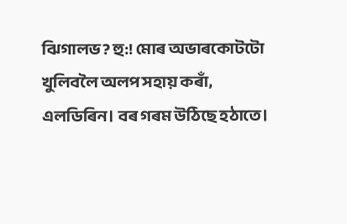ঝিগালভ? হু:! মোৰ অভাৰকোটটো খুলিবলৈ অলপ সহায় কৰাঁ, এলডিৰিন। বৰ গৰম উঠিছে হঠাতে।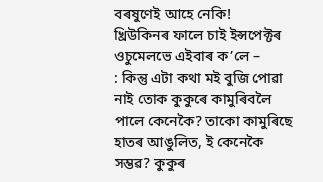বৰষুণেই আহে নেকি!
খ্ৰিউকিনৰ ফালে চাই ইন্সপেক্টৰ ওচুমেলভে এইবাৰ ক’লে –
: কিন্তু এটা কথা মই বুজি পোৱা নাই তোক কুকুৰে কামুৰিবলৈ পালে কেনেকৈ? তাকো কামুৰিছে হাতৰ আঙুলিত, ই কেনেকৈ সম্ভৱ? কুকুৰ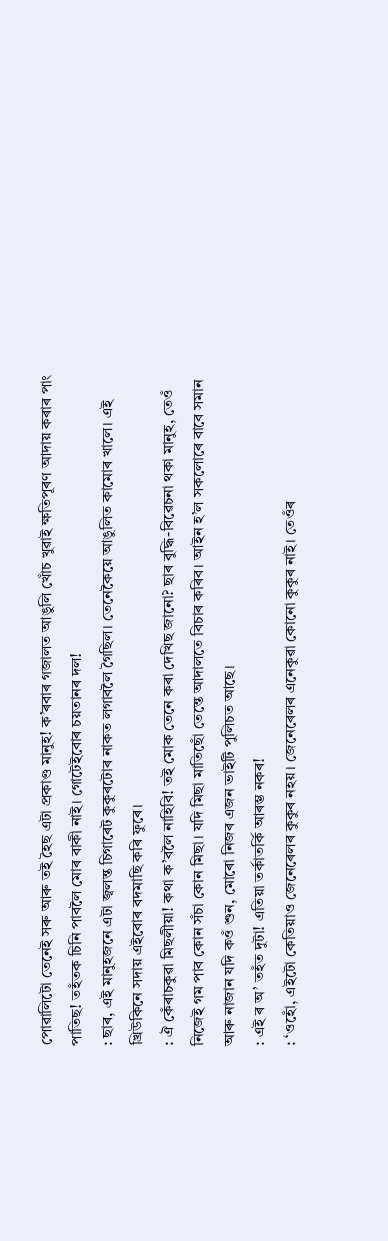পোৱালিটো তেনেই সৰু আৰু তই হৈছ এটা প্ৰকাণ্ড মানুহ! ক’ৰবাৰ গজালত আঙুলি খোঁচ খুৱাই ক্ষতিপূৰণ আদায় কৰাৰ পাং পাতিছ! তহঁতক চিনি পাবলৈ মোৰ বাকী নাই। গোটেইবোৰ চয়তানৰ দল!
: ছাৰ, এই মানুহজনে এটা জ্বলন্ত চিগাৰেট কুকুৰটোৰ নাকত লগাবলৈ গৈছিল। তেনেকৈয়ে আঙুলিত কামোৰ খালে। এই খ্ৰিউকিনে সদায় এইবোৰ বদমাছি কৰি ফুৰে।
: ঐ কেঁৰাচকুৱা মিছলীয়া! কথা ক’বলৈ নাহিবি! তই মোক তেনে কৰা দেখিছ জানো? ছাৰ বুদ্ধি-বিৱেচনা থকা মানুহ, তেওঁ নিজেই গম পাব কোন সঁচা কোন মিছা। যদি মিছা মাতিছোঁ তেন্তে আদালতে বিচাৰ কৰিব। আইন হ’ল সকলোৰে বাবে সমান আৰু নাজান যদি কওঁ শুন, মোৰো নিজৰ এজন ভাইটি পুলিচত আছে।
: এই ৰ অ’ তহঁত দুটা! এতিয়া তৰ্কাতৰ্কি আৰম্ভ নকৰ!
: ‘ওহোঁ, এইটো কেতিয়াও জেনেৰেলৰ কুকুৰ নহয়। জেনেৰেলৰ এনেকুৱা কোনো কুকুৰ নাই। তেওঁৰ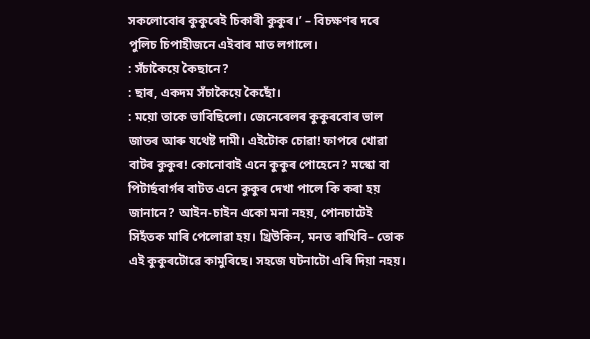সকলোবোৰ কুকুৰেই চিকাৰী কুকুৰ।’ – বিচক্ষণৰ দৰে পুলিচ চিপাহীজনে এইবাৰ মাত লগালে।
: সঁচাকৈয়ে কৈছানে?
: ছাৰ, একদম সঁচাকৈয়ে কৈছোঁ।
: ময়ো তাকে ভাবিছিলো। জেনেৰেলৰ কুকুৰবোৰ ভাল জাতৰ আৰু যথেষ্ট দামী। এইটোক চোৱা! ফাপৰে খোৱা বাটৰ কুকুৰ! কোনোবাই এনে কুকুৰ পোহেনে? মস্কো বা পিটাৰ্ছবাৰ্গৰ বাটত এনে কুকুৰ দেখা পালে কি কৰা হয় জানানে? আইন-চাইন একো মনা নহয়, পোনচাটেই সিহঁতক মাৰি পেলোৱা হয়। খ্ৰিউকিন, মনত ৰাখিবি– তোক এই কুকুৰটোৱে কামুৰিছে। সহজে ঘটনাটো এৰি দিয়া নহয়।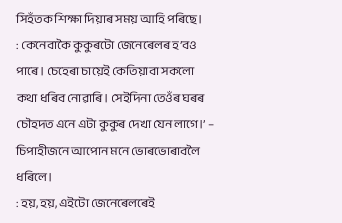সিহঁতক শিক্ষা দিয়াৰ সময় আহি পৰিছে।
: কেনেবাকৈ কুকুৰটো জেনেৰেলৰ হ’বও পাৰে। চেহেৰা চায়েই কেতিয়াবা সকলো কথা ধৰিব নোৱাৰি। সেইদিনা তেওঁৰ ঘৰৰ চৌহদত এনে এটা কুকুৰ দেখা যেন লাগে।’ – চিপাহীজনে আপোন মনে ভোৰভোৰাবলৈ ধৰিলে।
: হয়, হয়, এইটো জেনেৰেলৰেই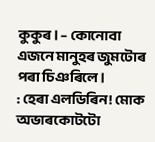কুকুৰ। – কোনোবা এজনে মানুহৰ জুমটোৰ পৰা চিঞৰিলে।
: হেৰা এলডিৰিন! মোক অভাৰকোটটো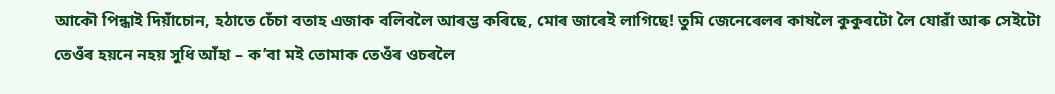আকৌ পিন্ধাই দিয়াঁচোন, হঠাতে চেঁচা বতাহ এজাক বলিবলৈ আৰম্ভ কৰিছে, মোৰ জাৰেই লাগিছে! তুমি জেনেৰেলৰ কাষলৈ কুকুৰটো লৈ যোৱাঁ আৰু সেইটো তেওঁৰ হয়নে নহয় সুধি আঁহা – ক’বা মই তোমাক তেওঁৰ ওচৰলৈ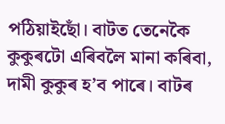পঠিয়াইছোঁ। বাটত তেনেকৈ কুকুৰটো এৰিবলৈ মানা কৰিবা, দামী কুকুৰ হ’ব পাৰে। বাটৰ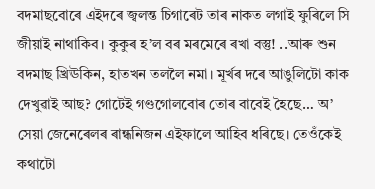বদমাছবোৰে এইদৰে জ্বলন্ত চিগাৰেট তাৰ নাকত লগাই ফুৰিলে সি জীয়াই নাথাকিব। কুকুৰ হ’ল বৰ মৰমেৰে ৰখা বস্তু! ..আৰু শুন বদমাছ খ্ৰিঊকিন, হাতখন তললৈ নমা। মূৰ্খৰ দৰে আঙুলিটো কাক দেখুৱাই আছ? গোটেই গণ্ডগোলবোৰ তোৰ বাবেই হৈছে… অ’ সেয়া জেনেৰেলৰ ৰান্ধনিজন এইফালে আহিব ধৰিছে। তেওঁকেই কথাটো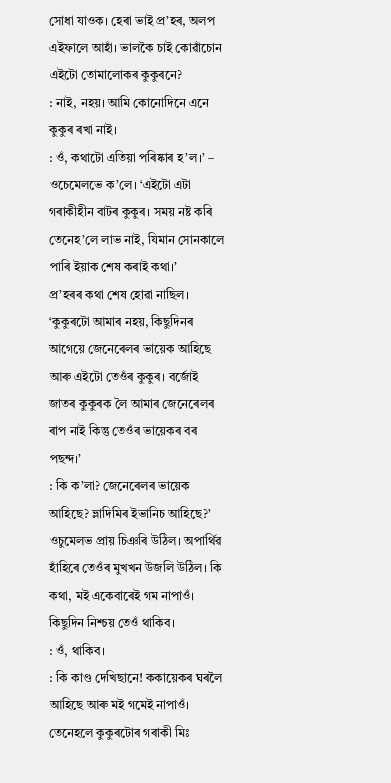সোধা যাওক। হেৰা ভাই প্ৰ’হৰ, অলপ এইফালে আহাঁ। ভালকৈ চাই কোৱাঁচোন এইটো তোমালোকৰ কুকুৰনে?
: নাই, নহয়। আমি কোনোদিনে এনে কুকুৰ ৰখা নাই।
: ওঁ, কথাটো এতিয়া পৰিষ্কাৰ হ’ল।’ – ওচেমেলভে ক’লে। ‘এইটো এটা গৰাকীহীন বাটৰ কুকুৰ। সময় নষ্ট কৰি তেনেহ’লে লাভ নাই, যিমান সোনকালে পাৰি ইয়াক শেষ কৰাই কথা।’
প্ৰ’হৰৰ কথা শেষ হোৱা নাছিল। ‘কুকুৰটো আমাৰ নহয়, কিছুদিনৰ আগেয়ে জেনেৰেলৰ ভায়েক আহিছে আৰু এইটো তেওঁৰ কুকুৰ। বৰ্জোই জাতৰ কুকুৰক লৈ আমাৰ জেনেৰেলৰ ৰাপ নাই কিন্তু তেওঁৰ ভায়েকৰ বৰ পছন্দ।’
: কি ক’লা? জেনেৰেলৰ ভায়েক আহিছে? ভ্লাদিমিৰ ইভানিচ আহিছে?’ ওচুমেলভ প্ৰায় চিঞৰি উঠিল। অপাৰ্থিৱ হাঁহিৰে তেওঁৰ মুখখন উজলি উঠিল। কি কথা, মই একেবাৰেই গম নাপাওঁ। কিছুদিন নিশ্চয় তেওঁ থাকিব।
: ওঁ, থাকিব।
: কি কাণ্ড দেখিছানে! ককায়েকৰ ঘৰলৈ আহিছে আৰু মই গমেই নাপাওঁ। তেনেহলে কুকুৰটোৰ গৰাকী মিঃ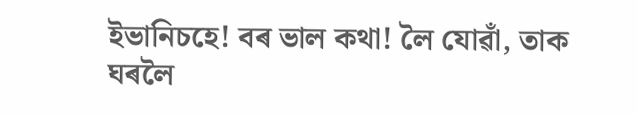ইভানিচহে! বৰ ভাল কথা! লৈ যোৱাঁ, তাক ঘৰলৈ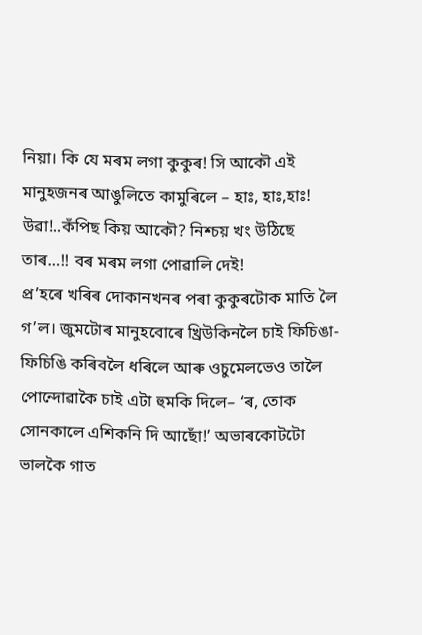নিয়া। কি যে মৰম লগা কুকুৰ! সি আকৌ এই মানুহজনৰ আঙুলিতে কামুৰিলে – হাঃ, হাঃ,হাঃ! উৱা!..কঁপিছ কিয় আকৌ? নিশ্চয় খং উঠিছে তাৰ…!! বৰ মৰম লগা পোৱালি দেই!
প্ৰ’হৰে খৰিৰ দোকানখনৰ পৰা কুকুৰটোক মাতি লৈ গ’ল। জুমটোৰ মানুহবোৰে খ্ৰিউকিনলৈ চাই ফিচিঙা-ফিচিঙি কৰিবলৈ ধৰিলে আৰু ওচুমেলভেও তালৈ পোন্দোৱাকৈ চাই এটা হুমকি দিলে– ‘ৰ, তোক সোনকালে এশিকনি দি আছোঁ!’ অভাৰকোটটো ভালকৈ গাত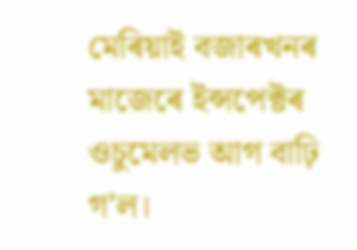মেৰিয়াই বজাৰখনৰ মাজেৰে ইন্সপেক্টৰ ওচুমেলভ আগ বাঢ়ি গ’ল।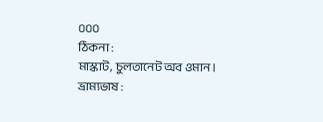০০০
ঠিকনা :
মাস্কাট, চুলতানেট অব ওমান।
ভ্ৰাম্যভাষ :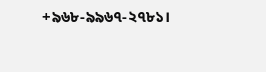+৯৬৮-৯৯৬৭-২৭৮১।